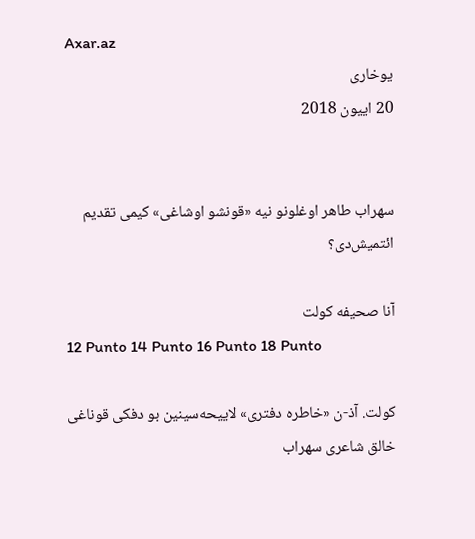Axar.az
یوخاری
20 اییون 2018


سهراب طاهر اوغلونو نیه «قونشو اوشاغی» کیمی تقدیم ائتمیش‌دی؟

آنا صحیفه کولت
12 Punto 14 Punto 16 Punto 18 Punto

کولت. آذ-ن «خاطره دفتری» لاییحه‌سینین بو دفکی قوناغی خالق شاعری سهراب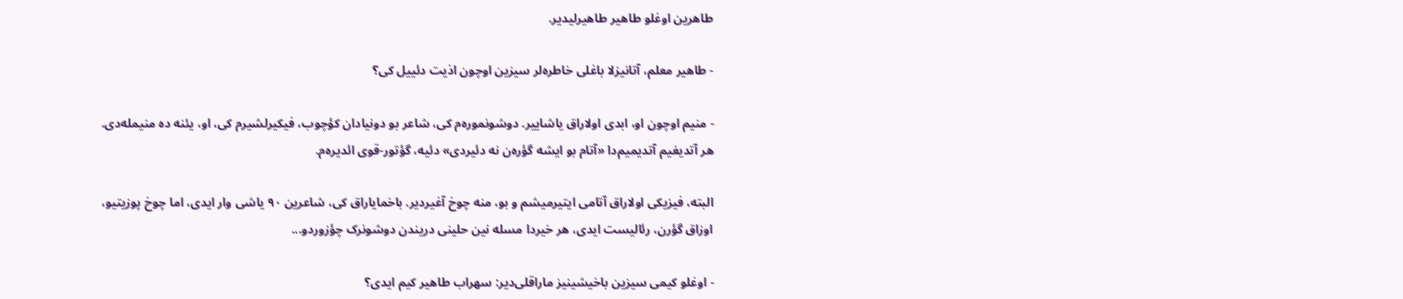طاهرین اوغلو طاهیر طاهیرلیدیر.

- طاهیر معلم، آتانیزلا باغلی خاطره‌لر سیزین اوچون اذیت دئییل کی؟

- منیم اوچون او، ابدی اولاراق یاشاییر. دوشونموره‌م کی، شاعر بو دونیادان کؤچوب، فیکیرلشیرم کی، او، یئنه ده منیمله‌دی. هر آتدیغیم آتدیمیم‌دا «آتام بو ایشه گؤره‌ن نه دئیردی» دئیه، گؤتور-قوی ائدیره‌م.

البته، فیزیکی اولاراق آتامی ایتیرمیشم و بو، منه چوخ آغیردیر. باخمایاراق کی، شاعرین ۹۰ یاشی وار ایدی، اما چوخ پوزیتیو، اوزاق گؤرن، رئالیست ایدی، هر خیردا مسله نین حلینی دریندن دوشونرک چؤزوردو...

- اوغلو کیمی سیزین باخیشینیز ماراقلی‌دیر: سهراب طاهیر کیم ایدی؟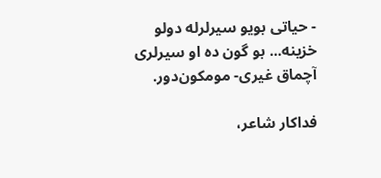- حیاتی بویو سیرلرله دولو خزینه... بو گون ده او سیرلری آچماق غیری- مومکون‌دور.

فداکار شاعر،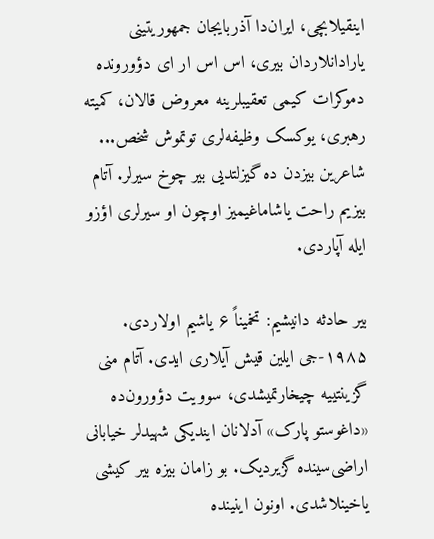اینقیلابچی، ایران‌دا آذربایجان جمهوریتینی یارادانلاردان بیری، اس اس ار ای دؤورونده دموکرات کیمی تعقیبلرینه معروض قالان، کمیته رهبری، یوکسک وظیفه‌لری توتموش شخص... شاعرین بیزدن ده گیزلتدیی بیر چوخ سیرلر. آتام بیزیم راحت یاشاماغیمیز اوچون او سیرلری اؤزو ایله آپاردی.

بیر حادثه دانیشیم: تخمیناً ۶ یاشیم اولاردی. ۱۹۸۵-جی ایلین قیش آیلاری ایدی. آتام منی گزینتییه چیخارتمیشدی، سوویت دؤورون‌ده «داغوستو پارک» آدلانان ایندیکی شهیدلر خیابانی اراضی‌سینده گزیردیک. بو زامان بیزه بیر کیشی یاخینلاشدی. اونون اینینده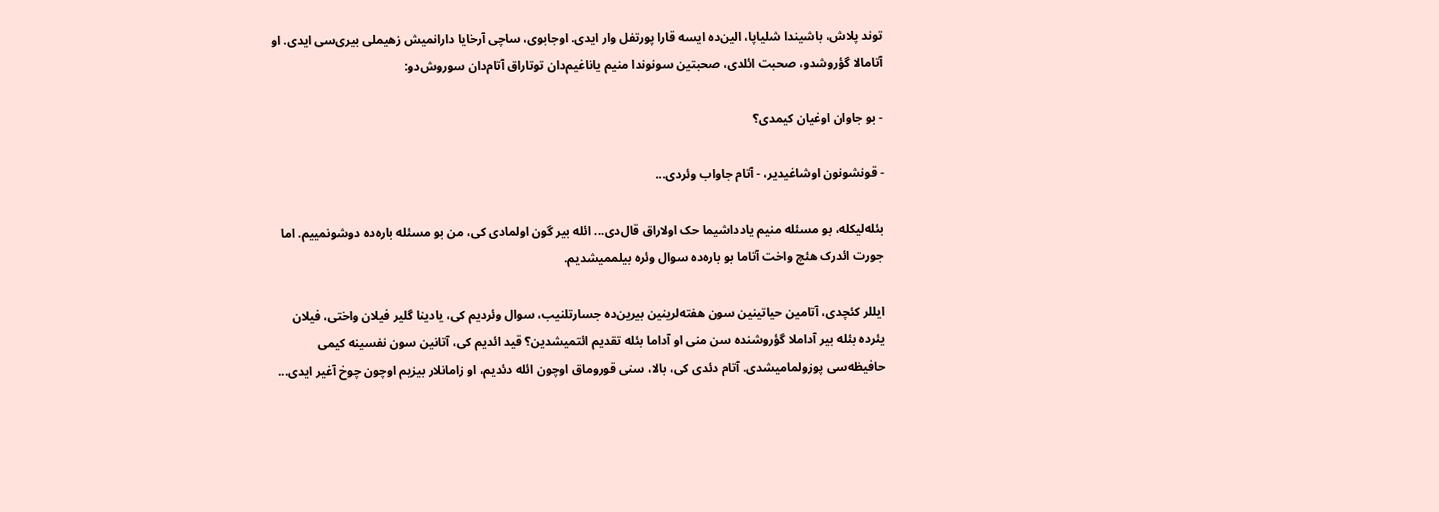توند پلاش، باشیندا شلیاپا، الین‌ده ایسه قارا پورتفل وار ایدی. اوجابوی، ساچی آرخایا دارانمیش زهیملی بیری‌سی ایدی. او آتامالا گؤروشدو، صحبت ائلدی، صحبتین سونوندا منیم یاناغیم‌دان توتاراق آتام‌دان سوروش‌دو:

- بو جاوان اوغیان کیمدی؟

- قونشونون اوشاغیدیر، - آتام جاواب وئردی...

بئله‌لیکله، بو مسئله منیم یادداشیما حک اولاراق قال‌دی... ائله بیر گون اولمادی کی، من بو مسئله باره‌ده دوشونمییم. اما جورت ائد‌رک هئچ واخت آتاما بو باره‌ده سوال وئره بیلممیشدیم.

ایللر کئچدی، آتامین حیاتینین سون هفته‌لرینین بیرین‌ده جسارتلنیب، سوال وئردیم کی، یادینا گلیر فیلان واختی، فیلان یئرده بئله بیر آداملا گؤروشنده سن منی او آداما بئله تقدیم ائتمیشدین؟ قید ائدیم کی، آتانین سون نفسینه کیمی حافیظه‌سی پوزولمامیشدی. آتام دئدی کی، بالا، سنی قوروماق اوچون ائله دئدیم، او زامانلار بیزیم اوچون چوخ آغیر ایدی...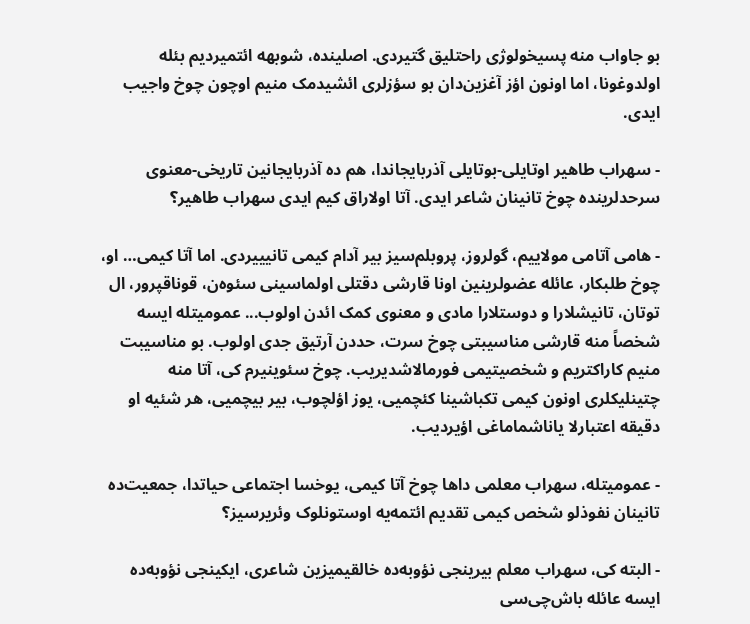بو جاواب منه پسیخولوژی راحتلیق گتیردی. اصلینده، شوبهه ائتمیردیم بئله اولدوغونا، اما اونون اؤز آغزین‌دان بو سؤزلری ائشیدمک منیم اوچون چوخ واجیب ایدی.

- سهراب طاهیر اوتایلی-بوتایلی آذربایجاندا، هم ده آذربایجانین تاریخی-معنوی سرحدلرینده چوخ تانینان شاعر ایدی. آتا اولاراق کیم ایدی سهراب طاهیر؟

- هامی آتامی مولاییم، گولروز، پروبلم‌سیز بیر آدام کیمی تانیییردی. اما آتا کیمی… او، چوخ طلبکار، عائله عضولرینین اونا قارشی دقتلی اولماسینی سئوه‌ن، قوناقپرور، ال توتان، تانیشلارا و دوستلارا مادی و معنوی کمک ائد‌ن اولوب... عمومیتله ایسه شخصاً منه قارشی مناسیبتی چوخ سرت، حددن آرتیق جدی اولوب. بو مناسیبت منیم کاراکتریم و شخصیتیمی فورمالاشدیریب. چوخ سئوینیرم کی، آتا منه چتینلیکلری اونون کیمی تکباشینا کئچمیی، یوز اؤلچوب، بیر بیچمیی، هر شئیه او دقیقه اعتبارلا یاناشماماغی اؤیردیب.

- عمومیتله، سهراب معلمی داها چوخ آتا کیمی، یوخسا اجتماعی حیاتدا، جمعیت‌ده تانینان نفوذلو شخص کیمی تقدیم ائتمه‌یه اوستونلوک وئریرسیز؟

- البته کی، سهراب معلم بیرینجی نؤوبه‌ده خالقیمیزین شاعری، ایکینجی نؤوبه‌ده ایسه عائله باش‌چی‌سی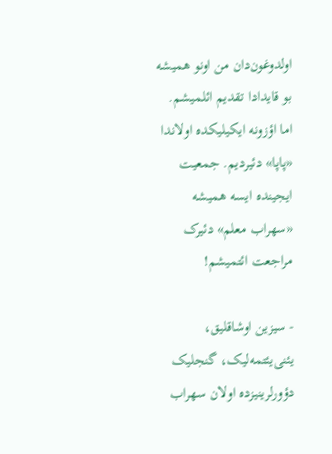اولدوغون‌دان من اونو همیشه بو قایدادا تقدیم ائلمیشم. اما اؤزونه ایکیلیکده اولاندا «پاپا» دئیردیم. جمعیت ایجینده ایسه همیشه «سهراب معلم» دئیرک مراجعت ائتمیشم!

- سیزین اوشاقلیق، یئنی‌یئتمه‌لیک، گنجلیک دؤورلرینیزده اولان سهراب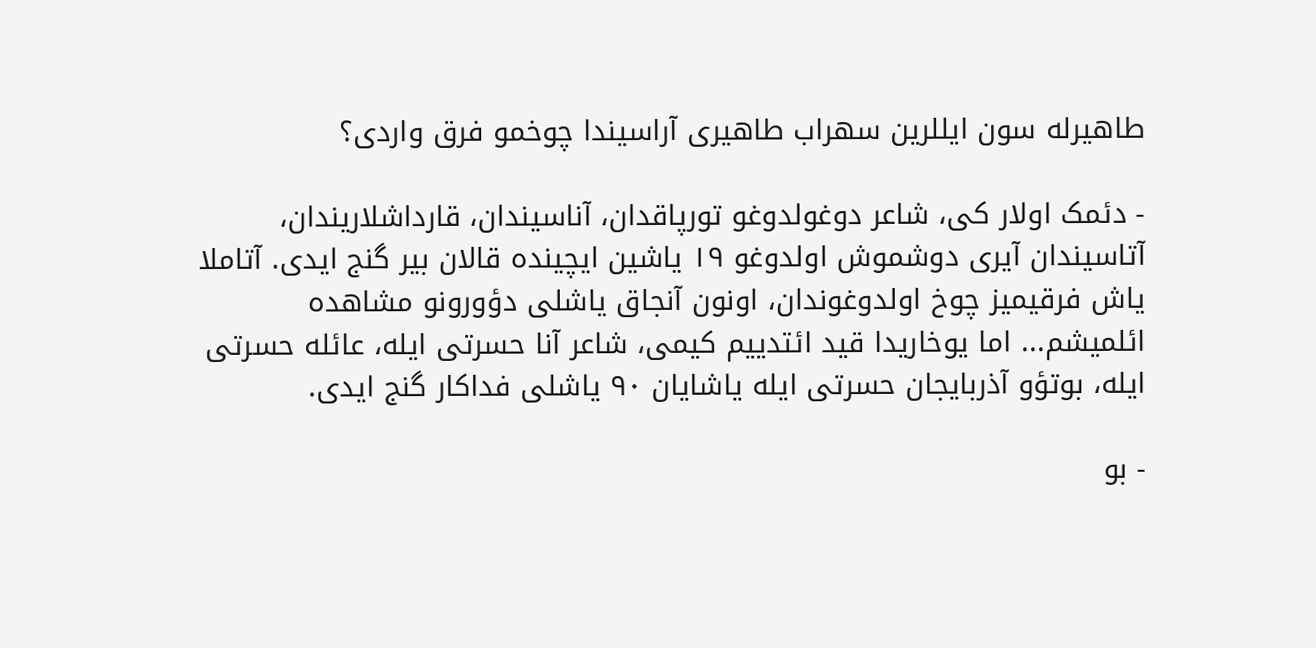طاهیرله سون ایللرین سهراب طاهیری آراسیندا چوخمو فرق واردی؟

- دئمک اولار کی، شاعر دوغولدوغو تورپاقدان، آناسیندان، قارداشلاریندان، آتاسیندان آیری دوشموش اولدوغو ۱۹ یاشین ایچینده قالان بیر گنج ایدی. آتاملا یاش فرقیمیز چوخ اولدوغوندان، اونون آنجاق یاشلی دؤورونو مشاهده ائلمیشم... اما یوخاریدا قید ائتدییم کیمی، شاعر آنا حسرتی ایله، عائله حسرتی ایله، بوتؤو آذربایجان حسرتی ایله یاشایان ۹۰ یاشلی فداکار گنج ایدی.

- بو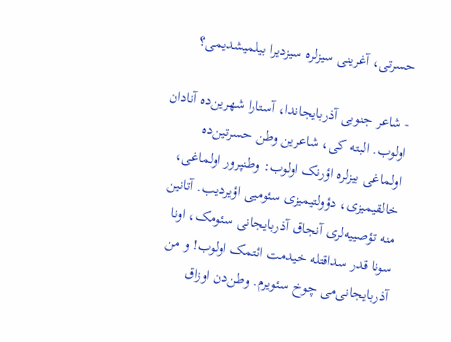حسرتی، آغرینی سیزلره سیزدیرا بیلمیشدیمی؟

- شاعر جنوبی آذربایجاندا، آستارا شهرین‌ده آنادان اولوب. البته کی، شاعرین وطن حسرتین‌ده اولماغی بیزلره اؤرنک اولوب: وطنپرور اولماغی، خالقیمیزی، دؤولتیمیزی سئومیی اؤیردیب. آتانین منه تؤصییه‌لری آنجاق آذربایجانی سئومک، اونا سونا قدر سداقتله خیدمت ائتمک اولوب! و من آذربایجانی‌می چوخ سئویرم. وطن‌دن اوزاق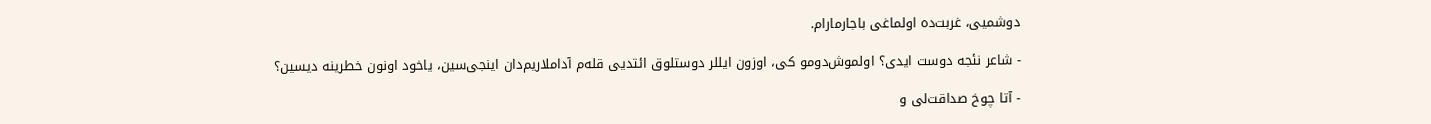دوشمیی، غربت‌ده اولماغی باجارمارام.

- شاعر نئجه دوست ایدی؟ اولموش‌دومو کی، اوزون ایللر دوستلوق ائتدیی قله‌م آداملاریم‌دان اینجی‌سین، یاخود اونون خطرینه دیسین؟

- آتا چوخ صداقت‌لی و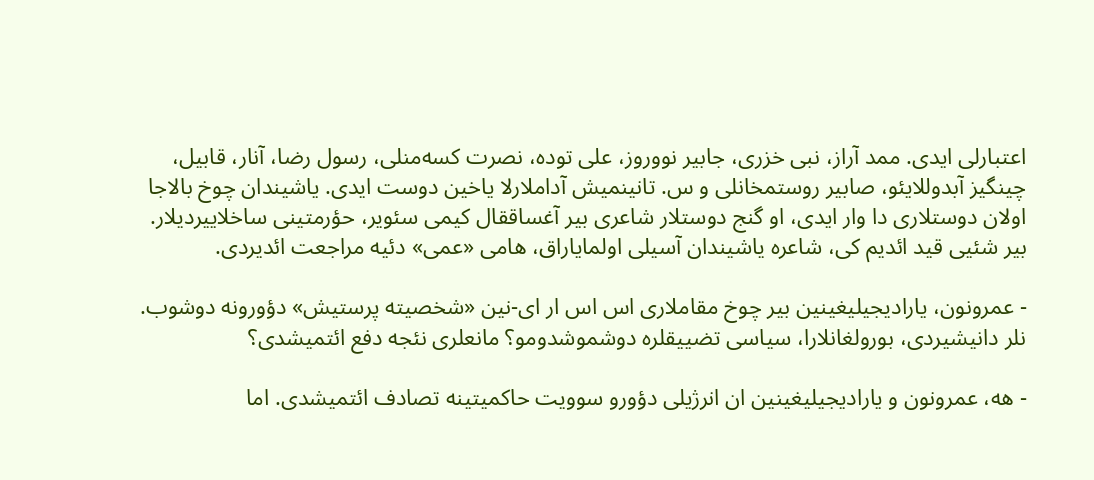اعتبارلی ایدی. ممد آراز، نبی خزری، جابیر نووروز، علی توده، نصرت کسه‌منلی، رسول رضا، آنار، قابیل، چینگیز آبدوللایئو، صابیر روستمخانلی و س. تانینمیش آداملارلا یاخین دوست ایدی. یاشیندان چوخ بالاجا اولان دوستلاری دا وار ایدی، او گنج دوستلار شاعری بیر آغساققال کیمی سئویر، حؤرمتینی ساخلاییردیلار. بیر شئیی قید ائدیم کی، شاعره یاشیندان آسیلی اولمایاراق، هامی «عمی» دئیه مراجعت ائدیردی.

- عمرونون، یارادیجیلیغینین بیر چوخ مقاملاری اس اس ار ای-نین «شخصیته پرستیش» دؤورونه دوشوب. نلر دانیشیردی، بورولغانلارا، سیاسی تضییقلره دوشموشدومو؟ مانعلری نئجه دفع ائتمیشدی؟

- هه، عمرونون و یارادیجیلیغینین ان انرژیلی دؤورو سوویت حاکمیتینه تصادف ائتمیشدی. اما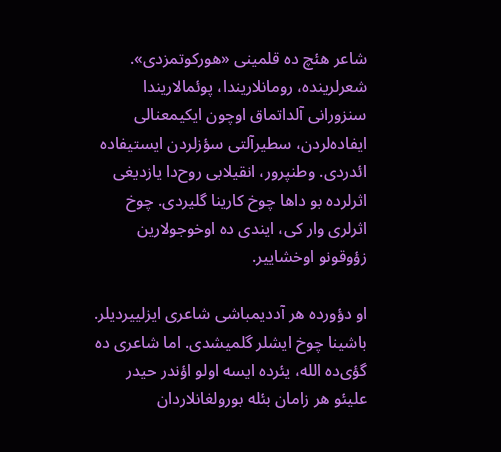شاعر هئچ ده قلمینی «هورکوتمزدی». شعرلرینده، رومانلاریندا، پوئمالاریندا سنزورانی آلداتماق اوچون ایکیمعنالی ایفاده‌لردن، سطیرآلتی سؤزلردن ایستیفاده ائدردی. وطنپرور، انقیلابی روح‌دا یازدیغی اثرلرده بو داها چوخ کارینا گلیردی. چوخ اثرلری وار کی، ایندی ده اوخوجولارین زؤوقونو اوخشاییر.

او دؤورده هر آددیمباشی شاعری ایزلییردیلر. باشینا چوخ ایشلر گلمیشدی. اما شاعری ده گؤی‌ده الله، یئرده ایسه اولو اؤندر حیدر علیئو هر زامان بئله بورولغانلاردان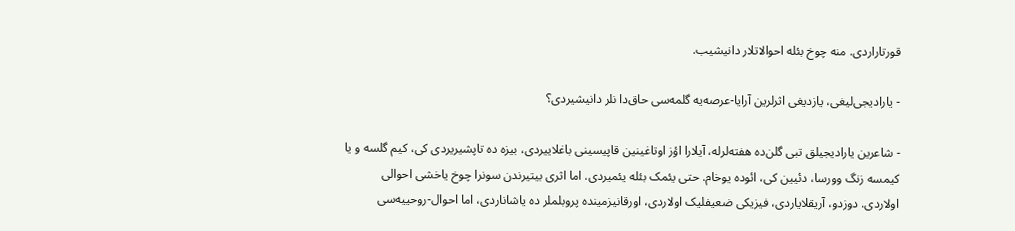قورتاراردی. منه چوخ بئله احوالاتلار دانیشیب.

- یارادیجی‌لیغی، یازدیغی اثرلرین آرایا-عرصه‌یه گلمه‌سی حاق‌دا نلر دانیشیردی؟

- شاعرین یارادیجیلق تبی گلن‌ده هفته‌لرله، آیلارا اؤز اوتاغینین قاپیسینی باغلاییردی، بیزه ده تاپشیریردی کی، کیم گلسه و یا کیمسه زنگ وورسا، دئیین کی، ائوده یوخام. حتی یئمک بئله یئمیردی. اما اثری بیتیرندن سونرا چوخ یاخشی احوالی اولاردی. دوزدو، آریقلایاردی، فیزیکی ضعیفلیک اولاردی، اورقانیزمینده پروبلملر ده یاشاناردی، اما احوال-روحییه‌سی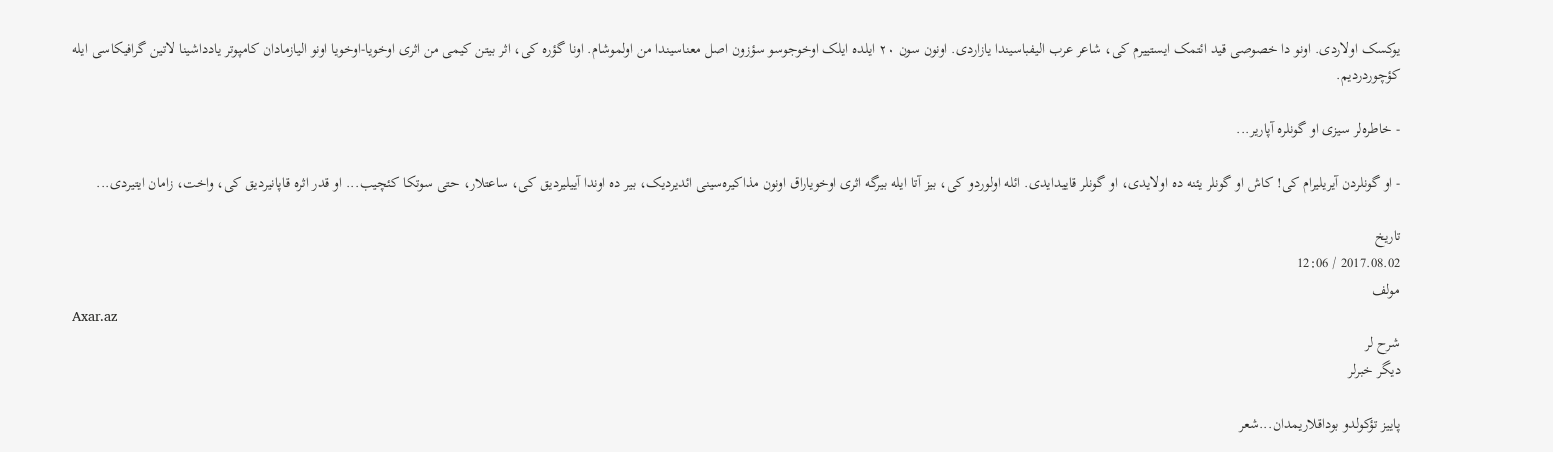یوکسک اولاردی. اونو دا خصوصی قید ائتمک ایستییرم کی، شاعر عرب الیفباسیندا یازاردی. اونون سون ۲۰ ایلده ایلک اوخوجوسو سؤزون اصل معناسیندا من اولموشام. اونا گؤره کی، اثر بیتن کیمی من اثری اوخویا-اوخویا اونو الیازمادان کامپوتر یادداشینا لاتین گرافیکاسی ایله کؤچوردردیم.

- خاطره‌لر سیزی او گونلره آپاریر...

- او گونلردن آیریلیرام کی! کاش او گونلر یئنه ده اولایدی، او گونلر قاییدایدی. ائله اولوردو کی، بیز آتا ایله بیرگه اثری اوخویاراق اونون مذاکیره‌سینی ائدیردیک، بیر ده اوندا آییلیردیق کی، ساعتلار، حتی سوتکا کئچیب... او قدر اثره قاپانیردیق کی، واخت، زامان ایتیردی...

تاریخ
2017.08.02 / 12:06
مولف
Axar.az
شرح لر
دیگر خبرلر

پاییز تؤکولدو بوداقلاریمدان...شعر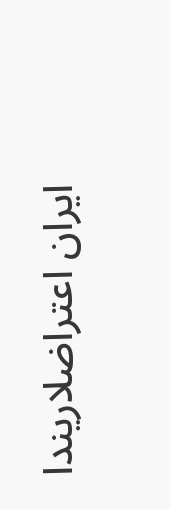ایران اعتراضلاریندا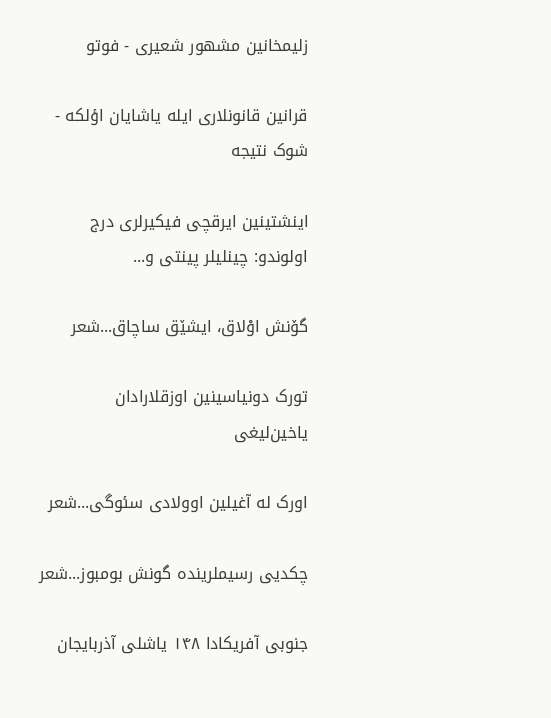زلیمخانین مشهور شعیری - فوتو

قرانین قانونلاری ایله یاشایان اؤلکه - شوک نتیجه

اینشتینین ایرقچی فیکیرلری درج اولوندو: چینلیلر پینتی و...

گۆنش اوْلاق، ایشێق ساچاق...شعر

تورک دونیاسینین اوزقلارادان یاخین‌لیغی

اورک له آغیلین اوولادی سئوگی...شعر

چکدیی رسیملرینده گونش بومبوز...شعر

جنوبی آفریکادا ۱۴۸ یاشلی آذربایجان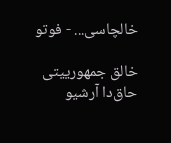خالچاسی... - فوتو

خالق جمهورییتی حاق‌دا آرشیو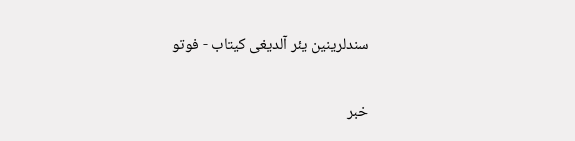سندلرینین یئر آلدیغی کیتاب - فوتو

خبر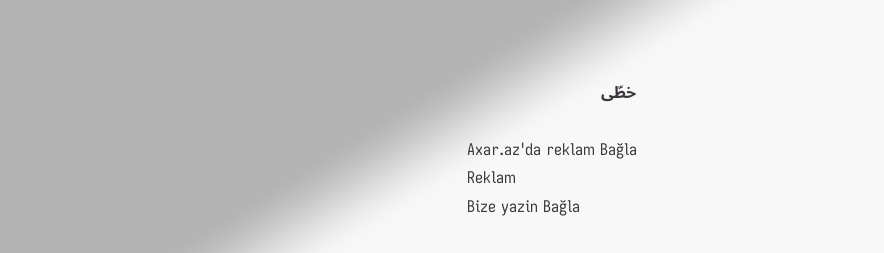خطّی

Axar.az'da reklam Bağla
Reklam
Bize yazin Bağla